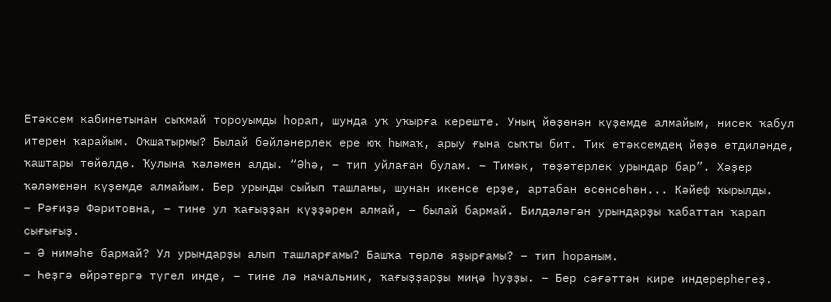Етәксем кабинетынан сыҡмай тороуымды һорап, шунда уҡ уҡырға кереште. Уның йөҙөнән күҙемде алмайым, нисек ҡабул итерен ҡарайым. Оҡшатырмы? Былай бәйләнерлек ере юҡ һымаҡ, арыу ғына сыҡты бит. Тик етәксемдең йөҙө етдиләнде, ҡаштары төйөлдө. Ҡулына ҡәләмен алды. “Әһә, – тип уйлаған булам. – Тимәк, төҙәтерлек урындар бар”. Хәҙер ҡәләменән күҙемде алмайым. Бер урынды сыйып ташланы, шунан икенсе ерҙе, артабан өсөнсөһөн... Кәйеф ҡырылды.
– Рәғиҙә Фәритовна, – тине ул ҡағыҙҙан күҙҙәрен алмай, – былай бармай. Билдәләгән урындарҙы ҡабаттан ҡарап сығығыҙ.
– Ә нимәһе бармай? Ул урындарҙы алып ташларғамы? Башҡа төрлө яҙырғамы? – тип һораным.
– Һеҙгә өйрәтергә түгел инде, – тине лә начальник, ҡағыҙҙарҙы миңә һуҙҙы. – Бер сәғәттән кире индерерһегеҙ.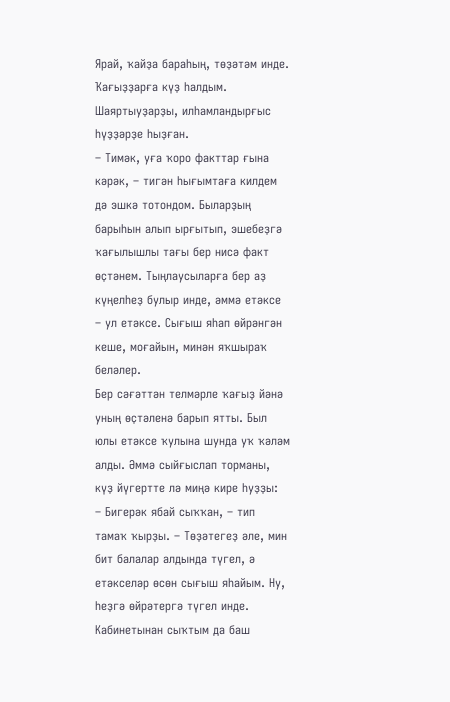Ярай, ҡайҙа бараһың, төҙәтәм инде. Ҡағыҙҙарға күҙ һалдым. Шаяртыуҙарҙы, илһамландырғыс һүҙҙәрҙе һыҙған.
– Тимәк, уға ҡоро факттар ғына кәрәк, – тигән һығымтаға килдем дә эшкә тотондом. Быларҙың барыһын алып ырғытып, эшебеҙгә ҡағылышлы тағы бер нисә факт өҫтәнем. Тыңлаусыларға бер аҙ күңелһеҙ булыр инде, әммә етәксе – ул етәксе. Сығыш яһап өйрәнгән кеше, моғайын, минән яҡшыраҡ беләлер.
Бер сәғәттән телмәрле ҡағыҙ йәнә уның өҫтәленә барып ятты. Был юлы етәксе ҡулына шунда уҡ ҡәләм алды. Әммә сыйғыслап торманы, күҙ йүгертте лә миңә кире һуҙҙы:
– Бигерәк ябай сыҡҡан, – тип тамаҡ ҡырҙы. – Төҙәтегеҙ әле, мин бит балалар алдында түгел, ә етәкселәр өсөн сығыш яһайым. Ну, һеҙгә өйрәтергә түгел инде.
Кабинетынан сыҡтым да баш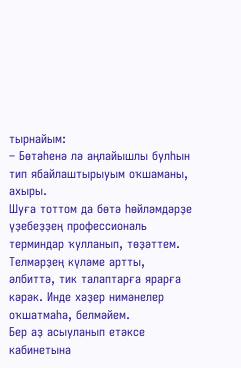тырнайым:
– Бөтәһенә лә аңлайышлы булһын тип ябайлаштырыуым оҡшаманы, ахыры.
Шуға тоттом да бөтә һөйләмдәрҙе үҙебеҙҙең профессиональ терминдар ҡулланып, төҙәттем. Телмәрҙең күләме артты, әлбиттә, тик талаптарға ярарға кәрәк. Инде хәҙер нимәнелер оҡшатмаһа, белмәйем.
Бер аҙ асыуланып етәксе кабинетына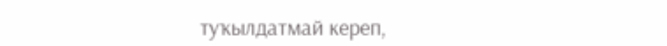туҡылдатмай кереп,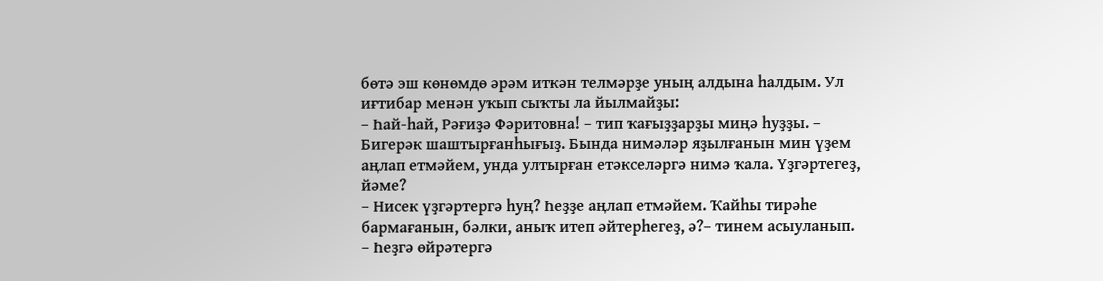бөтә эш көнөмдө әрәм иткән телмәрҙе уның алдына һалдым. Ул иғтибар менән уҡып сыҡты ла йылмайҙы:
– Һай-һай, Рәғиҙә Фәритовна! – тип ҡағыҙҙарҙы миңә һуҙҙы. – Бигерәк шаштырғанһығыҙ. Бында нимәләр яҙылғанын мин үҙем аңлап етмәйем, унда ултырған етәкселәргә нимә ҡала. Үҙгәртегеҙ, йәме?
– Нисек үҙгәртергә һуң? Һеҙҙе аңлап етмәйем. Ҡайһы тирәһе бармағанын, бәлки, аныҡ итеп әйтерһегеҙ, ә?– тинем асыуланып.
– Һеҙгә өйрәтергә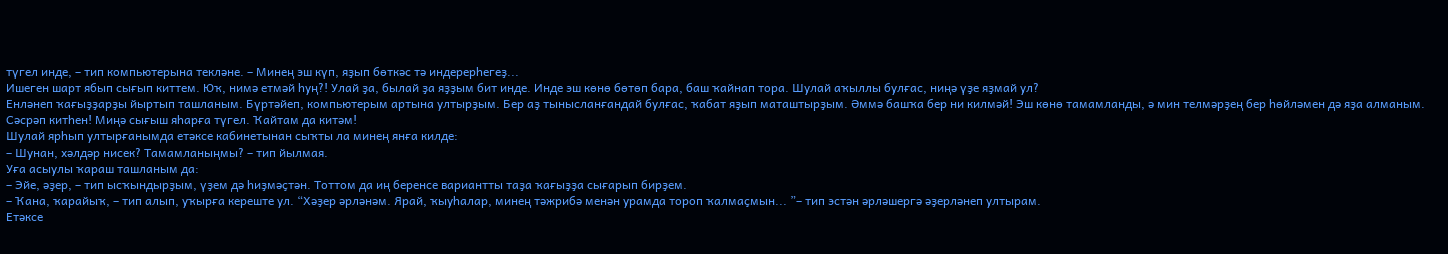түгел инде, – тип компьютерына текләне. – Минең эш күп, яҙып бөткәс тә индерерһегеҙ...
Ишеген шарт ябып сығып киттем. Юҡ, нимә етмәй һуң?! Улай ҙа, былай ҙа яҙҙым бит инде. Инде эш көнө бөтөп бара, баш ҡайнап тора. Шулай аҡыллы булғас, ниңә үҙе яҙмай ул?
Енләнеп ҡағыҙҙарҙы йыртып ташланым. Бүртәйеп, компьютерым артына ултырҙым. Бер аҙ тынысланғандай булғас, ҡабат яҙып маташтырҙым. Әммә башҡа бер ни килмәй! Эш көнө тамамланды, ә мин телмәрҙең бер һөйләмен дә яҙа алманым. Сәсрәп китһен! Миңә сығыш яһарға түгел. Ҡайтам да китәм!
Шулай ярһып ултырғанымда етәксе кабинетынан сыҡты ла минең янға килде:
– Шунан, хәлдәр нисек? Тамамланыңмы? – тип йылмая.
Уға асыулы ҡараш ташланым да:
– Эйе, әҙер, – тип ысҡындырҙым, үҙем дә һиҙмәҫтән. Тоттом да иң беренсе вариантты таҙа ҡағыҙҙа сығарып бирҙем.
– Ҡана, ҡарайыҡ, – тип алып, уҡырға кереште ул. “Хәҙер әрләнәм. Ярай, ҡыуһалар, минең тәжрибә менән урамда тороп ҡалмаҫмын... ”– тип эстән әрләшергә әҙерләнеп ултырам.
Етәксе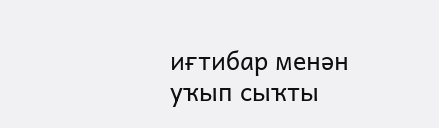иғтибар менән уҡып сыҡты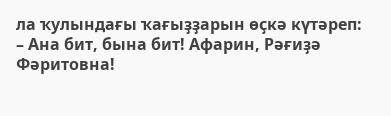ла ҡулындағы ҡағыҙҙарын өҫкә күтәреп:
– Ана бит, бына бит! Афарин, Рәғиҙә Фәритовна!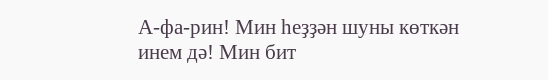А-фа-рин! Мин һеҙҙән шуны көткән инем дә! Мин бит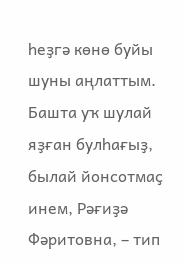һеҙгә көнө буйы шуны аңлаттым. Башта уҡ шулай яҙған булһағыҙ, былай йонсотмаҫ инем, Рәғиҙә Фәритовна, – тип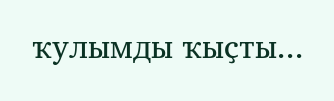ҡулымды ҡыҫты...